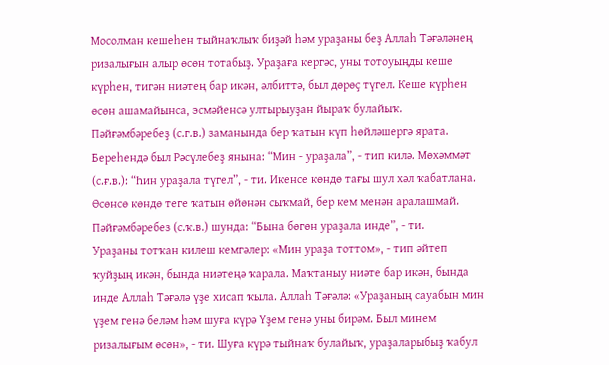Мосолман кешеһен тыйнаҡлыҡ биҙәй һәм ураҙаны беҙ Аллаһ Тәғәләнең ризалығын алыр өсөн тотабыҙ. Ураҙаға кергәс, уны тотоуыңды кеше күрһен, тигән ниәтең бар икән, әлбиттә, был дөрөҫ түгел. Кеше күрһен өсөн ашамайынса, эсмәйенсә ултырыуҙан йыраҡ булайыҡ.
Пәйғәмбәребеҙ (с.г.в.) заманында бер ҡатын күп һөйләшергә ярата. Береһендә был Рәсүлебеҙ янына: “Мин - ураҙала”, - тип килә. Мөхәммәт (с.ғ.в.): “Һин ураҙала түгел”, - ти. Икенсе көндө тағы шул хәл ҡабатлана. Өсөнсө көндө теге ҡатын өйөнән сыҡмай, бер кем менән аралашмай. Пәйғәмбәребез (с.ҡ.в.) шунда: “Бына бөгөн ураҙала инде”, - ти.
Ураҙаны тотҡан килеш кемгәлер: «Мин ураҙа тоттом», - тип әйтеп ҡуйҙың икән, бында ниәтеңә ҡарала. Маҡтаныу ниәте бар икән, бында инде Аллаһ Тәғәлә үҙе хисап ҡыла. Аллаһ Тәғәлә: «Ураҙаның сауабын мин үҙем генә беләм һәм шуға күрә Үҙем генә уны бирәм. Был минем ризалығым өсөн», - ти. Шуға күрә тыйнаҡ булайыҡ, ураҙаларыбыҙ ҡабул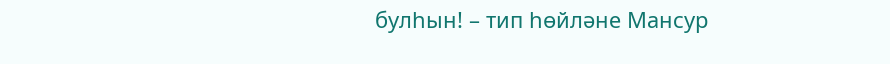булһын! – тип һөйләне Мансур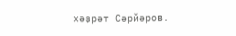хәҙрәт Сәрйәров.